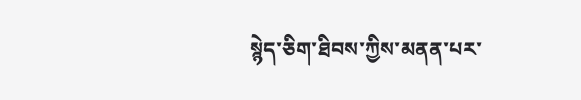སྙེད་ཅིག་ཐིབས་ཀྱིས་མནན་པར་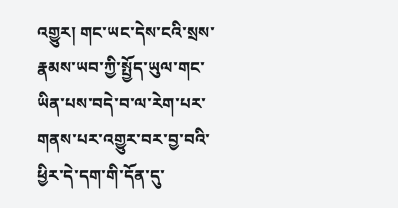འགྱུར། གང་ཡང་དེས་ངའི་སྲས་རྣམས་ཡབ་ཀྱི་སྤྱོད་ཡུལ་གང་ཡིན་པས་བདེ་བ་ལ་རེག་པར་གནས་པར་འགྱུར་བར་བྱ་བའི་ཕྱིར་དེ་དག་གི་དོན་དུ་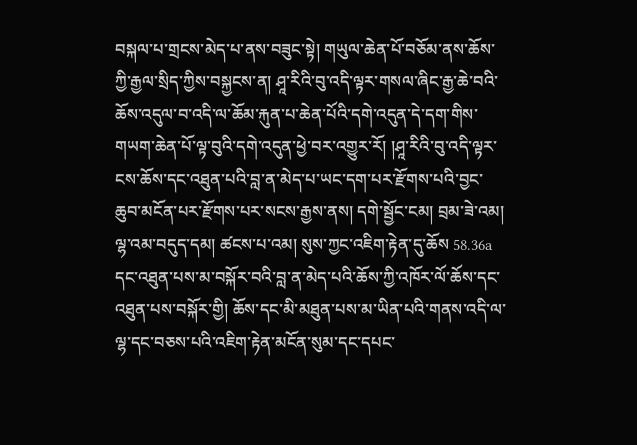བསྐལ་པ་གྲངས་མེད་པ་ནས་བཟུང་སྟེ། གཡུལ་ཆེན་པོ་བཅོམ་ནས་ཆོས་ཀྱི་རྒྱལ་སྲིད་ཀྱིས་བསྐྱངས་ན། ཤཱ་རིའི་བུ་འདི་ལྟར་གསལ་ཞིང་རྒྱ་ཆེ་བའི་ཆོས་འདུལ་བ་འདི་ལ་ཆོམ་རྐུན་པ་ཆེན་པོའི་དགེ་འདུན་དེ་དག་གིས་གཡག་ཆེན་པོ་ལྟ་བུའི་དགེ་འདུན་ཕྱེ་བར་འགྱུར་རོ། །ཤཱ་རིའི་བུ་འདི་ལྟར་ངས་ཆོས་དང་འཐུན་པའི་བླ་ན་མེད་པ་ཡང་དག་པར་རྫོགས་པའི་བྱང་ཆུབ་མངོན་པར་རྫོགས་པར་སངས་རྒྱས་ནས། དགེ་སྦྱོང་ངམ། བྲམ་ཟེ་འམ། ལྷ་འམ་བདུད་དམ། ཚངས་པ་འམ། སུས་ཀྱང་འཇིག་རྟེན་དུ་ཆོས 58.36a དང་འཐུན་པས་མ་བསྐོར་བའི་བླ་ན་མེད་པའི་ཆོས་ཀྱི་འཁོར་ལོ་ཆོས་དང་འཐུན་པས་བསྐོར་གྱི། ཆོས་དང་མི་མཐུན་པས་མ་ཡིན་པའི་གནས་འདི་ལ་ལྷ་དང་བཅས་པའི་འཇིག་རྟེན་མངོན་སུམ་དང་དཔང་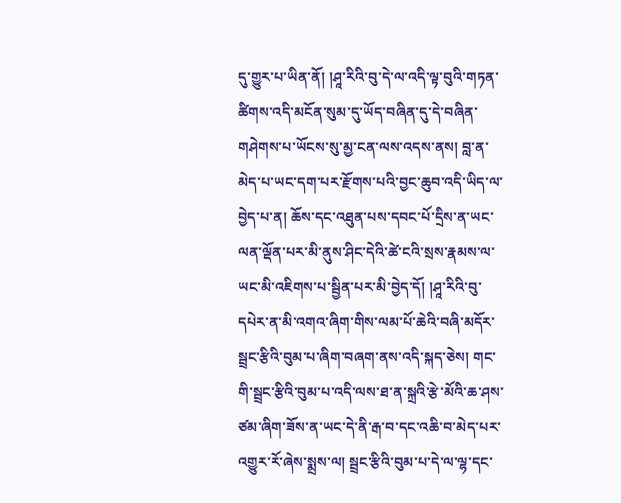དུ་གྱུར་པ་ཡིན་ནོ། །ཤཱ་རིའི་བུ་དེ་ལ་འདི་ལྟ་བུའི་གཏན་ཚིགས་འདི་མངོན་སུམ་དུ་ཡོད་བཞིན་དུ་དེ་བཞིན་གཤེགས་པ་ཡོངས་སུ་མྱ་ངན་ལས་འདས་ནས། བླ་ན་མེད་པ་ཡང་དག་པར་རྫོགས་པའི་བྱང་ཆུབ་འདི་ཡིད་ལ་བྱེད་པ་ན། ཆོས་དང་འཐུན་པས་དབང་པོ་དྲིས་ན་ཡང་ལན་ལྡོན་པར་མི་ནུས་ཤིང་དེའི་ཚེ་ངའི་སྲས་རྣམས་ལ་ཡང་མི་འཇིགས་པ་སྦྱིན་པར་མི་བྱེད་དོ། །ཤཱ་རིའི་བུ་དཔེར་ན་མི་འགའ་ཞིག་གིས་ལམ་པོ་ཆེའི་བཞི་མདོར་སྦྲང་རྩིའི་བུམ་པ་ཞིག་བཞག་ནས་འདི་སྐད་ཅེས། གང་གི་སྦྲང་རྩིའི་བུམ་པ་འདི་ལས་ཐ་ན་སྐྲའི་རྩེ་མོའི་ཆ་ཤས་ཙམ་ཞིག་ཟོས་ན་ཡང་དེ་ནི་རྒ་བ་དང་འཆི་བ་མེད་པར་འགྱུར་རོ་ཞེས་སྨྲས་ལ། སྦྲང་རྩིའི་བུམ་པ་དེ་ལ་ལྷ་དང་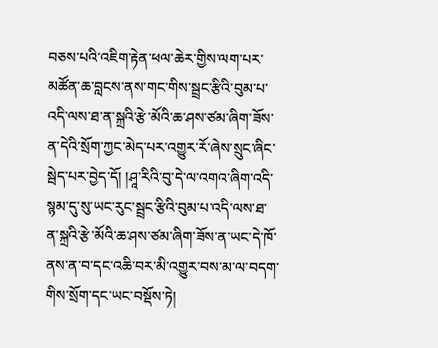བཅས་པའི་འཇིག་རྟེན་ཕལ་ཆེར་གྱིས་ལག་པར་མཚོན་ཆ་བླངས་ནས་གང་གིས་སྦྲང་རྩིའི་བུམ་པ་འདི་ལས་ཐ་ན་སྐྲའི་རྩེ་མོའི་ཆ་ཤས་ཙམ་ཞིག་ཟོས་ན་དེའི་སྲོག་ཀྱང་མེད་པར་འགྱུར་རོ་ཞེས་སྲུང་ཞིང་སྦེད་པར་བྱེད་དོ། །ཤཱ་རིའི་བུ་དེ་ལ་འགའ་ཞིག་འདི་སྙམ་དུ་སུ་ཡང་རུང་སྦྲང་རྩིའི་བུམ་པ་འདི་ལས་ཐ་ན་སྐྲའི་རྩེ་མོའི་ཆ་ཤས་ཙམ་ཞིག་ཟོས་ན་ཡང་དེ་ཁོ་ནས་ན་བ་དང་འཆི་བར་མི་འགྱུར་བས་མ་ལ་བདག་གིས་སྲོག་དང་ཡང་བསྡོས་ཏེ།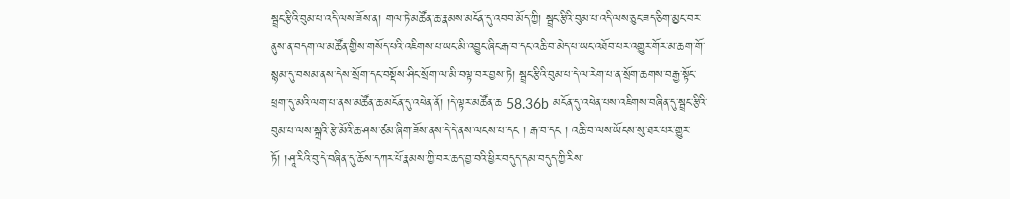སྦྲང་རྩིའི་བུམ་པ་འདི་ལས་ཟོས་ན། གལ་ཏེ་མཚོན་ཆ་རྣམས་མངོན་དུ་འབབ་མོད་ཀྱི། སྦྲང་རྩིའི་བུམ་པ་འདི་ལས་ཅུང་ཟད་ཅིག་མྱང་བར་ནུས་ན་བདག་ལ་མཚོན་གྱིས་གསོད་པའི་འཇིགས་པ་ཡང་མི་འབྱུང་ཞིང་རྒ་བ་དང་འཆི་བ་མེད་པ་ཡང་འཐོབ་པར་འགྱུར་གོར་མ་ཆག་གོ་སྙམ་དུ་བསམ་ནས་དེས་སྲོག་དང་བསྡོས་ཤིང་སྲོག་ལ་མི་བལྟ་བར་བྱས་ཏེ། སྦྲང་རྩིའི་བུམ་པ་དེ་ལ་རེག་པ་ན་སྲོག་ཆགས་བརྒྱ་སྟོང་ཕྲག་དུ་མའི་ལག་པ་ནས་མཚོན་ཆ་མངོན་དུ་འཕེན་ནོ། །དེ་ལྟར་མཚོན་ཆ 58.36b མངོན་དུ་འཕེན་པས་འཇིགས་བཞིན་དུ་སྦྲང་རྩིའི་བུམ་པ་ལས་སྐྲའི་རྩེ་མོའི་ཆ་ཤས་ཙམ་ཞིག་ཟོས་ནས་དེ་དེ་ནས་ལངས་པ་དང ། རྒ་བ་དང ། འཆི་བ་ལས་ཡོངས་སུ་ཐར་པར་གྱུར་ཏོ། །ཤཱ་རིའི་བུ་དེ་བཞིན་དུ་ཆོས་དཀར་པོ་རྣམས་ཀྱི་བར་ཆད་བྱ་བའི་ཕྱིར་བདུད་དམ་བདུད་ཀྱི་རིས་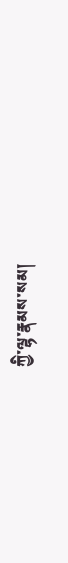ཀྱི་ལྷ་རྣམས་སམ།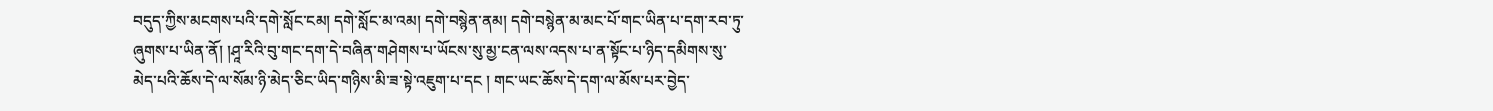བདུད་ཀྱིས་མངགས་པའི་དགེ་སློང་ངམ། དགེ་སློང་མ་འམ། དགེ་བསྙེན་ནམ། དགེ་བསྙེན་མ་མང་པོ་གང་ཡིན་པ་དག་རབ་ཏུ་ཞུགས་པ་ཡིན་ནོ། །ཤཱ་རིའི་བུ་གང་དག་དེ་བཞིན་གཤེགས་པ་ཡོངས་སུ་མྱ་ངན་ལས་འདས་པ་ན་སྟོང་པ་ཉིད་དམིགས་སུ་མེད་པའི་ཆོས་དེ་ལ་སོམ་ཉི་མེད་ཅིང་ཡིད་གཉིས་མི་ཟ་སྟེ་འཇུག་པ་དང ། གང་ཡང་ཆོས་དེ་དག་ལ་མོས་པར་བྱེད་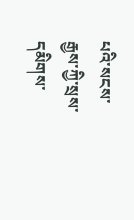པའི་སངས་རྒྱས་ཀྱི་སྲས་དམིགས་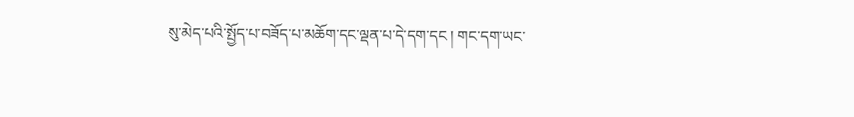སུ་མེད་པའི་སྤྱོད་པ་བཟོད་པ་མཆོག་དང་ལྡན་པ་དེ་དག་དང ། གང་དག་ཡང་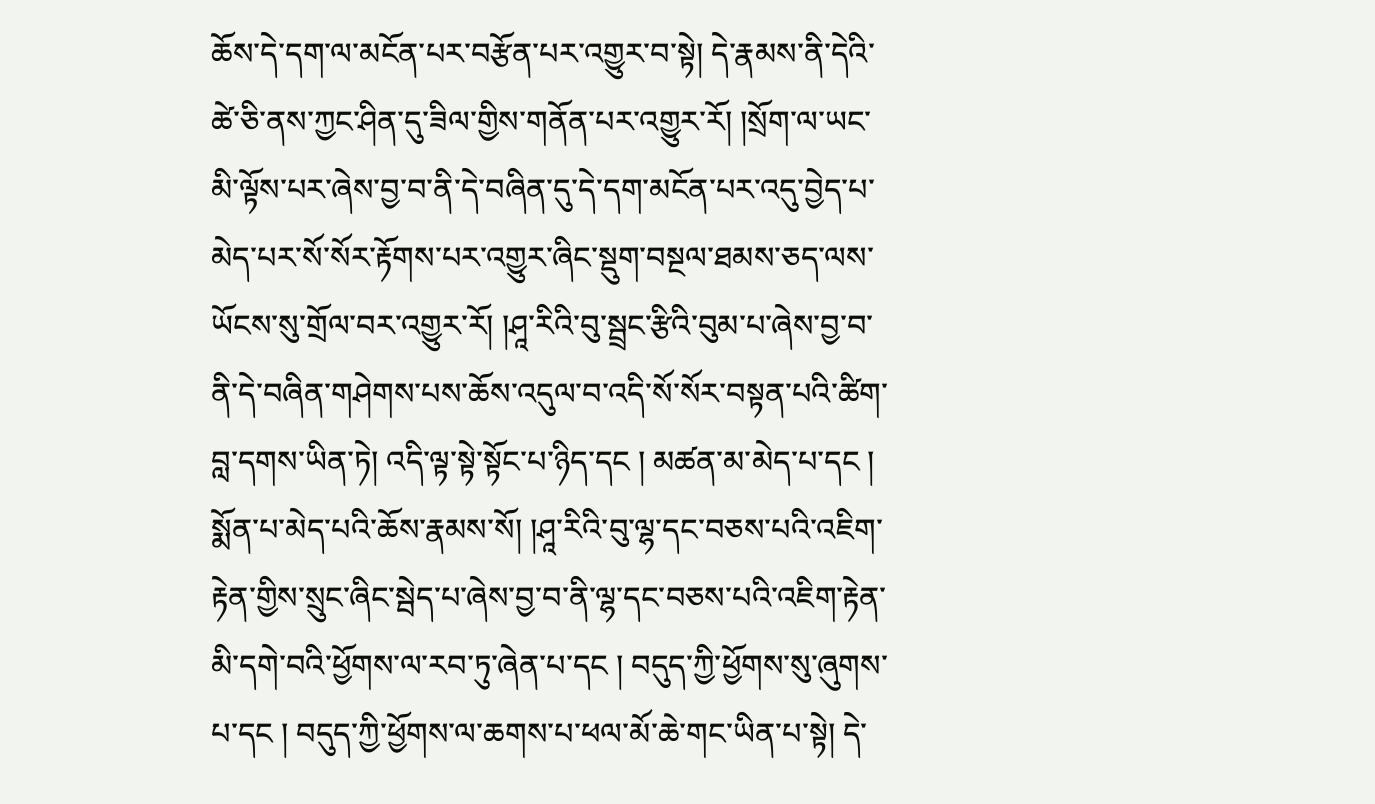ཆོས་དེ་དག་ལ་མངོན་པར་བརྩོན་པར་འགྱུར་བ་སྟེ། དེ་རྣམས་ནི་དེའི་ཚེ་ཅི་ནས་ཀྱང་ཤིན་དུ་ཟིལ་གྱིས་གནོན་པར་འགྱུར་རོ། །སྲོག་ལ་ཡང་མི་ལྟོས་པར་ཞེས་བྱ་བ་ནི་དེ་བཞིན་དུ་དེ་དག་མངོན་པར་འདུ་བྱེད་པ་མེད་པར་སོ་སོར་རྟོགས་པར་འགྱུར་ཞིང་སྡུག་བསྔལ་ཐམས་ཅད་ལས་ཡོངས་སུ་གྲོལ་བར་འགྱུར་རོ། །ཤཱ་རིའི་བུ་སྦྲང་རྩིའི་བུམ་པ་ཞེས་བྱ་བ་ནི་དེ་བཞིན་གཤེགས་པས་ཆོས་འདུལ་བ་འདི་སོ་སོར་བསྟན་པའི་ཚིག་བླ་དགས་ཡིན་ཏེ། འདི་ལྟ་སྟེ་སྟོང་པ་ཉིད་དང ། མཚན་མ་མེད་པ་དང ། སྨོན་པ་མེད་པའི་ཆོས་རྣམས་སོ། །ཤཱ་རིའི་བུ་ལྷ་དང་བཅས་པའི་འཇིག་རྟེན་གྱིས་སྲུང་ཞིང་སྦེད་པ་ཞེས་བྱ་བ་ནི་ལྷ་དང་བཅས་པའི་འཇིག་རྟེན་མི་དགེ་བའི་ཕྱོགས་ལ་རབ་ཏུ་ཞེན་པ་དང ། བདུད་ཀྱི་ཕྱོགས་སུ་ཞུགས་པ་དང ། བདུད་ཀྱི་ཕྱོགས་ལ་ཆགས་པ་ཕལ་མོ་ཆེ་གང་ཡིན་པ་སྟེ། དེ་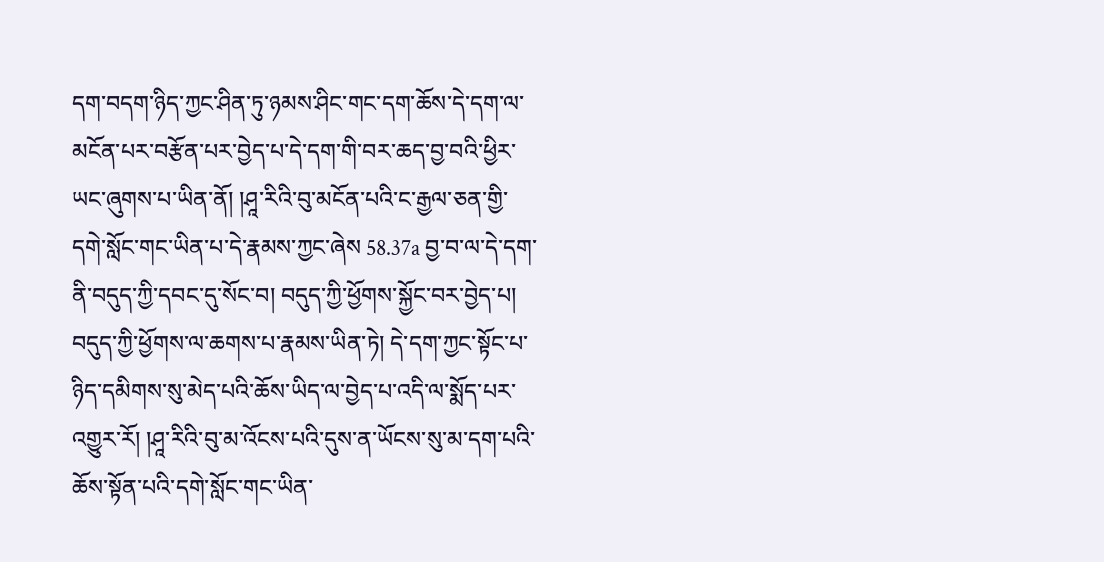དག་བདག་ཉིད་ཀྱང་ཤིན་ཏུ་ཉམས་ཤིང་གང་དག་ཆོས་དེ་དག་ལ་མངོན་པར་བརྩོན་པར་བྱེད་པ་དེ་དག་གི་བར་ཆད་བྱ་བའི་ཕྱིར་ཡང་ཞུགས་པ་ཡིན་ནོ། །ཤཱ་རིའི་བུ་མངོན་པའི་ང་རྒྱལ་ཅན་གྱི་དགེ་སློང་གང་ཡིན་པ་དེ་རྣམས་ཀྱང་ཞེས 58.37a བྱ་བ་ལ་དེ་དག་ནི་བདུད་ཀྱི་དབང་དུ་སོང་བ། བདུད་ཀྱི་ཕྱོགས་སྐྱོང་བར་བྱེད་པ། བདུད་ཀྱི་ཕྱོགས་ལ་ཆགས་པ་རྣམས་ཡིན་ཏེ། དེ་དག་ཀྱང་སྟོང་པ་ཉིད་དམིགས་སུ་མེད་པའི་ཆོས་ཡིད་ལ་བྱེད་པ་འདི་ལ་སྨོད་པར་འགྱུར་རོ། །ཤཱ་རིའི་བུ་མ་འོངས་པའི་དུས་ན་ཡོངས་སུ་མ་དག་པའི་ཆོས་སྟོན་པའི་དགེ་སློང་གང་ཡིན་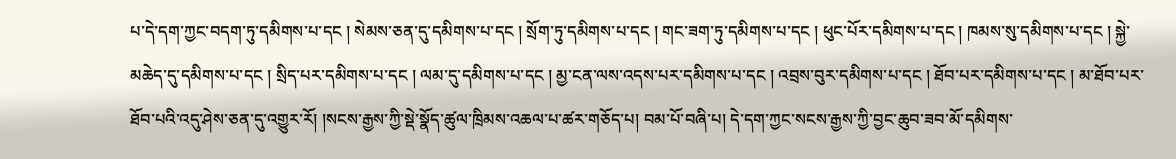པ་དེ་དག་ཀྱང་བདག་ཏུ་དམིགས་པ་དང ། སེམས་ཅན་དུ་དམིགས་པ་དང ། སྲོག་ཏུ་དམིགས་པ་དང ། གང་ཟག་ཏུ་དམིགས་པ་དང ། ཕུང་པོར་དམིགས་པ་དང ། ཁམས་སུ་དམིགས་པ་དང ། སྐྱེ་མཆེད་དུ་དམིགས་པ་དང ། སྲིད་པར་དམིགས་པ་དང ། ལམ་དུ་དམིགས་པ་དང ། མྱ་ངན་ལས་འདས་པར་དམིགས་པ་དང ། འབྲས་བུར་དམིགས་པ་དང ། ཐོབ་པར་དམིགས་པ་དང ། མ་ཐོབ་པར་ཐོབ་པའི་འདུ་ཤེས་ཅན་དུ་འགྱུར་རོ། །སངས་རྒྱས་ཀྱི་སྡེ་སྣོད་ཚུལ་ཁྲིམས་འཆལ་པ་ཚར་གཅོད་པ། བམ་པོ་བཞི་པ། དེ་དག་ཀྱང་སངས་རྒྱས་ཀྱི་བྱང་ཆུབ་ཟབ་མོ་དམིགས་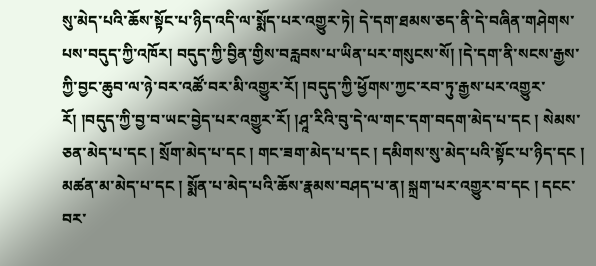སུ་མེད་པའི་ཆོས་སྟོང་པ་ཉིད་འདི་ལ་སྨོད་པར་འགྱུར་ཏེ། དེ་དག་ཐམས་ཅད་ནི་དེ་བཞིན་གཤེགས་པས་བདུད་ཀྱི་འཁོར། བདུད་ཀྱི་བྱིན་གྱིས་བརླབས་པ་ཡིན་པར་གསུངས་སོ། །དེ་དག་ནི་སངས་རྒྱས་ཀྱི་བྱང་ཆུབ་ལ་ཉེ་བར་འཚོ་བར་མི་འགྱུར་རོ། །བདུད་ཀྱི་ཕྱོགས་ཀྱང་རབ་ཏུ་རྒྱས་པར་འགྱུར་རོ། །བདུད་ཀྱི་བྱ་བ་ཡང་བྱེད་པར་འགྱུར་རོ། །ཤཱ་རིའི་བུ་དེ་ལ་གང་དག་བདག་མེད་པ་དང ། སེམས་ཅན་མེད་པ་དང ། སྲོག་མེད་པ་དང ། གང་ཟག་མེད་པ་དང ། དམིགས་སུ་མེད་པའི་སྟོང་པ་ཉིད་དང ། མཚན་མ་མེད་པ་དང ། སྨོན་པ་མེད་པའི་ཆོས་རྣམས་བཤད་པ་ན། སྐྲག་པར་འགྱུར་བ་དང ། དངང་བར་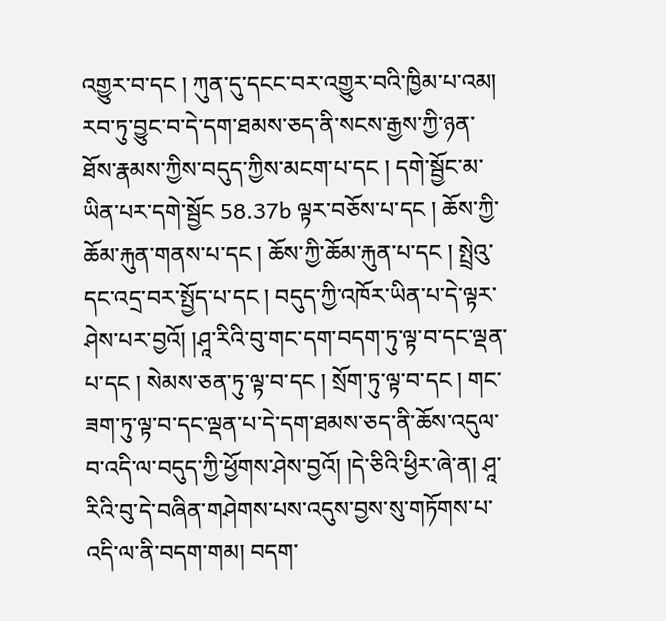འགྱུར་བ་དང ། ཀུན་དུ་དངང་བར་འགྱུར་བའི་ཁྱིམ་པ་འམ། རབ་ཏུ་བྱུང་བ་དེ་དག་ཐམས་ཅད་ནི་སངས་རྒྱས་ཀྱི་ཉན་ཐོས་རྣམས་ཀྱིས་བདུད་ཀྱིས་མངག་པ་དང ། དགེ་སྦྱོང་མ་ཡིན་པར་དགེ་སྦྱོང 58.37b ལྟར་བཅོས་པ་དང ། ཆོས་ཀྱི་ཆོམ་རྐུན་གནས་པ་དང ། ཆོས་ཀྱི་ཆོམ་རྐུན་པ་དང ། སྤྲེའུ་དང་འདྲ་བར་སྤྱོད་པ་དང ། བདུད་ཀྱི་འཁོར་ཡིན་པ་དེ་ལྟར་ཤེས་པར་བྱའོ། །ཤཱ་རིའི་བུ་གང་དག་བདག་ཏུ་ལྟ་བ་དང་ལྡན་པ་དང ། སེམས་ཅན་ཏུ་ལྟ་བ་དང ། སྲོག་ཏུ་ལྟ་བ་དང ། གང་ཟག་ཏུ་ལྟ་བ་དང་ལྡན་པ་དེ་དག་ཐམས་ཅད་ནི་ཆོས་འདུལ་བ་འདི་ལ་བདུད་ཀྱི་ཕྱོགས་ཤེས་བྱའོ། །དེ་ཅིའི་ཕྱིར་ཞེ་ན། ཤཱ་རིའི་བུ་དེ་བཞིན་གཤེགས་པས་འདུས་བྱས་སུ་གཏོགས་པ་འདི་ལ་ནི་བདག་གམ། བདག་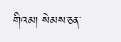གིའམ། སེམས་ཅན་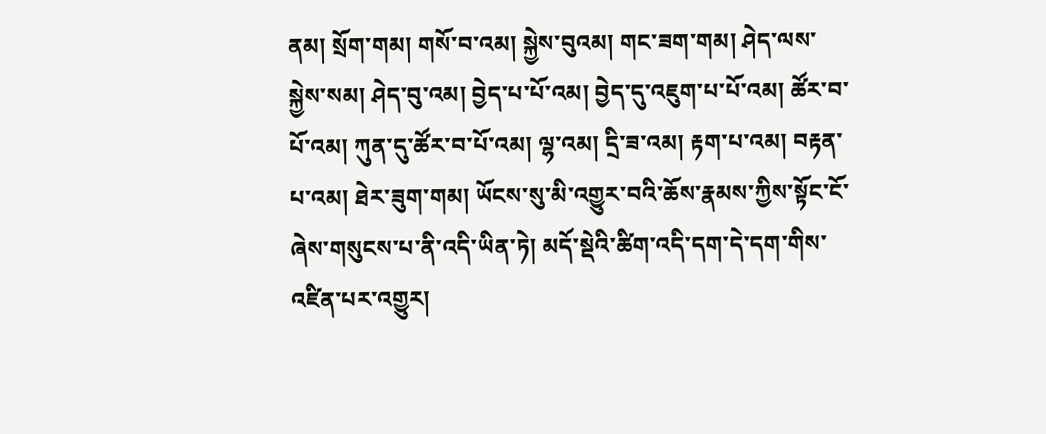ནམ། སྲོག་གམ། གསོ་བ་འམ། སྐྱེས་བུའམ། གང་ཟག་གམ། ཤེད་ལས་སྐྱེས་སམ། ཤེད་བུ་འམ། བྱེད་པ་པོ་འམ། བྱེད་དུ་འཇུག་པ་པོ་འམ། ཚོར་བ་པོ་འམ། ཀུན་དུ་ཚོར་བ་པོ་འམ། ལྷ་འམ། དྲི་ཟ་འམ། རྟག་པ་འམ། བརྟན་པ་འམ། ཐེར་ཟུག་གམ། ཡོངས་སུ་མི་འགྱུར་བའི་ཆོས་རྣམས་ཀྱིས་སྟོང་ངོ་ཞེས་གསུངས་པ་ནི་འདི་ཡིན་ཏེ། མདོ་སྡེའི་ཚིག་འདི་དག་དེ་དག་གིས་འཛིན་པར་འགྱུར།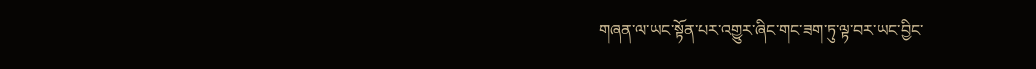གཞན་ལ་ཡང་སྟོན་པར་འགྱུར་ཞིང་གང་ཟག་ཏུ་ལྟ་བར་ཡང་བྱིང་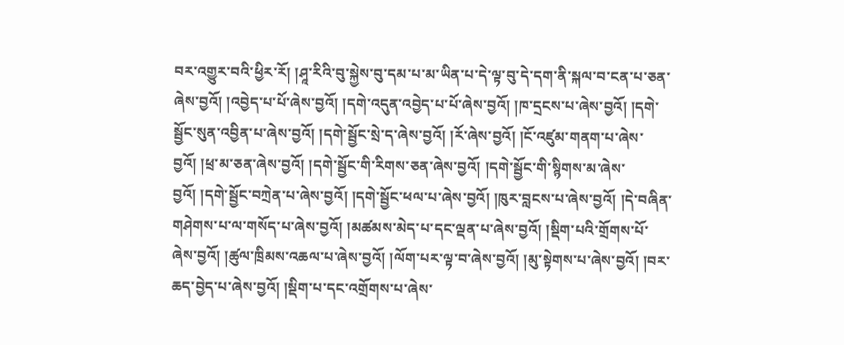བར་འགྱུར་བའི་ཕྱིར་རོ། །ཤཱ་རིའི་བུ་སྐྱེས་བུ་དམ་པ་མ་ཡིན་པ་དེ་ལྟ་བུ་དེ་དག་ནི་སྐལ་བ་ངན་པ་ཅན་ཞེས་བྱའོ། །འབྱེད་པ་པོ་ཞེས་བྱའོ། །དགེ་འདུན་འབྱེད་པ་པོ་ཞེས་བྱའོ། །ཁ་དྲངས་པ་ཞེས་བྱའོ། །དགེ་སྦྱོང་སུན་འབྱིན་པ་ཞེས་བྱའོ། །དགེ་སྦྱོང་སྲེ་ད་ཞེས་བྱའོ། །རོ་ཞེས་བྱའོ། །ངོ་འཛུམ་གནག་པ་ཞེས་བྱའོ། །ཕྲ་མ་ཅན་ཞེས་བྱའོ། །དགེ་སྦྱོང་གི་རིགས་ཅན་ཞེས་བྱའོ། །དགེ་སྦྱོང་གི་སྙིགས་མ་ཞེས་བྱའོ། །དགེ་སྦྱོང་བཀྲེན་པ་ཞེས་བྱའོ། །དགེ་སྦྱོང་ཕལ་པ་ཞེས་བྱའོ། །ཁུར་བླངས་པ་ཞེས་བྱའོ། །དེ་བཞིན་གཤེགས་པ་ལ་གསོད་པ་ཞེས་བྱའོ། །མཚམས་མེད་པ་དང་ལྡན་པ་ཞེས་བྱའོ། །སྡིག་པའི་གྲོགས་པོ་ཞེས་བྱའོ། །ཚུལ་ཁྲིམས་འཆལ་པ་ཞེས་བྱའོ། །ལོག་པར་ལྟ་བ་ཞེས་བྱའོ། །མུ་སྟེགས་པ་ཞེས་བྱའོ། །བར་ཆད་བྱེད་པ་ཞེས་བྱའོ། །སྡིག་པ་དང་འགྲོགས་པ་ཞེས་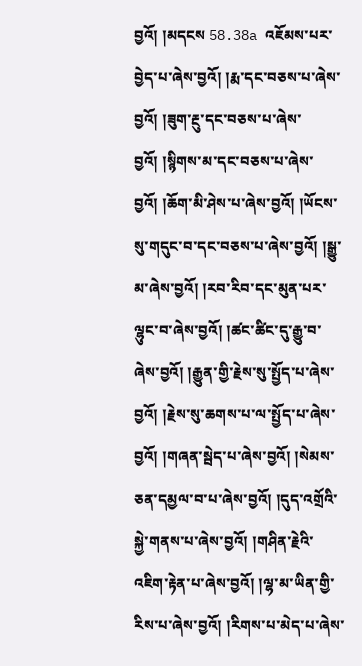བྱའོ། །མདངས 58.38a འཇོམས་པར་བྱེད་པ་ཞེས་བྱའོ། །རྨ་དང་བཅས་པ་ཞེས་བྱའོ། །ཟུག་རྔུ་དང་བཅས་པ་ཞེས་བྱའོ། །སྙིགས་མ་དང་བཅས་པ་ཞེས་བྱའོ། །ཆོག་མི་ཤེས་པ་ཞེས་བྱའོ། །ཡོངས་སུ་གདུང་བ་དང་བཅས་པ་ཞེས་བྱའོ། །སྒྱུ་མ་ཞེས་བྱའོ། །རབ་རིབ་དང་མུན་པར་ལྷུང་བ་ཞེས་བྱའོ། །ཚང་ཚིང་དུ་རྒྱུ་བ་ཞེས་བྱའོ། །རྒྱུན་གྱི་རྗེས་སུ་སྤྱོད་པ་ཞེས་བྱའོ། །རྗེས་སུ་ཆགས་པ་ལ་སྤྱོད་པ་ཞེས་བྱའོ། །གཞན་སྦེད་པ་ཞེས་བྱའོ། །སེམས་ཅན་དམྱལ་བ་པ་ཞེས་བྱའོ། །དུད་འགྲོའི་སྐྱེ་གནས་པ་ཞེས་བྱའོ། །གཤིན་རྗེའི་འཇིག་རྟེན་པ་ཞེས་བྱའོ། །ལྷ་མ་ཡིན་གྱི་རིས་པ་ཞེས་བྱའོ། །རིགས་པ་མེད་པ་ཞེས་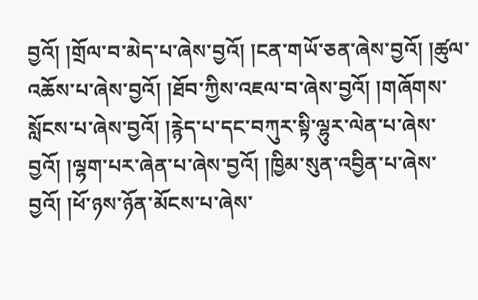བྱའོ། །གྲོལ་བ་མེད་པ་ཞེས་བྱའོ། །ངན་གཡོ་ཅན་ཞེས་བྱའོ། །ཚུལ་འཆོས་པ་ཞེས་བྱའོ། །ཐོབ་ཀྱིས་འཇལ་བ་ཞེས་བྱའོ། །གཞོགས་སློངས་པ་ཞེས་བྱའོ། །རྙེད་པ་དང་བཀུར་སྟི་ལྷུར་ལེན་པ་ཞེས་བྱའོ། །ལྷག་པར་ཞེན་པ་ཞེས་བྱའོ། །ཁྱིམ་སུན་འབྱིན་པ་ཞེས་བྱའོ། །ཕོ་ཉས་ཉོན་མོངས་པ་ཞེས་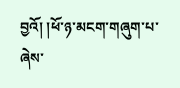བྱའོ། །ཕོ་ཉ་མངག་གཞུག་པ་ཞེས་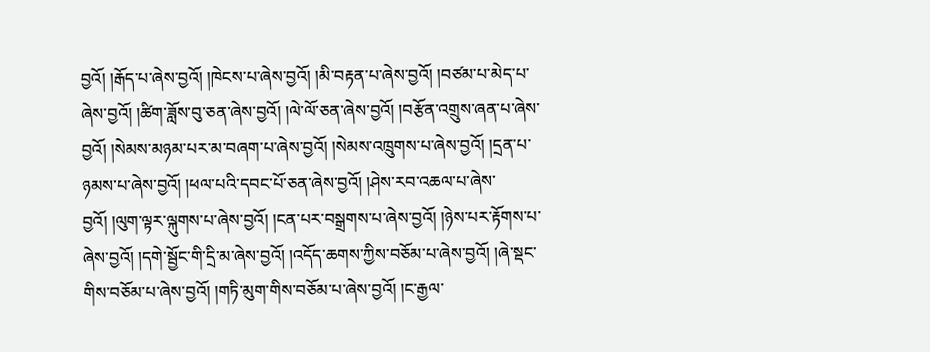བྱའོ། །རྒོད་པ་ཞེས་བྱའོ། །ཁེངས་པ་ཞེས་བྱའོ། །མི་བརྟན་པ་ཞེས་བྱའོ། །བཙམ་པ་མེད་པ་ཞེས་བྱའོ། །ཚིག་ཟློས་བུ་ཅན་ཞེས་བྱའོ། །ལེ་ལོ་ཅན་ཞེས་བྱའོ། །བརྩོན་འགྲུས་ཞན་པ་ཞེས་བྱའོ། །སེམས་མཉམ་པར་མ་བཞག་པ་ཞེས་བྱའོ། །སེམས་འཁྲུགས་པ་ཞེས་བྱའོ། །དྲན་པ་ཉམས་པ་ཞེས་བྱའོ། །ཕལ་པའི་དབང་པོ་ཅན་ཞེས་བྱའོ། །ཤེས་རབ་འཆལ་པ་ཞེས་བྱའོ། །ལུག་ལྟར་ལྐུགས་པ་ཞེས་བྱའོ། །ངན་པར་བསྒྲགས་པ་ཞེས་བྱའོ། །ཉེས་པར་རྟོགས་པ་ཞེས་བྱའོ། །དགེ་སྦྱོང་གི་དྲི་མ་ཞེས་བྱའོ། །འདོད་ཆགས་ཀྱིས་བཅོམ་པ་ཞེས་བྱའོ། །ཞེ་སྡང་གིས་བཅོམ་པ་ཞེས་བྱའོ། །གཏི་མུག་གིས་བཅོམ་པ་ཞེས་བྱའོ། །ང་རྒྱལ་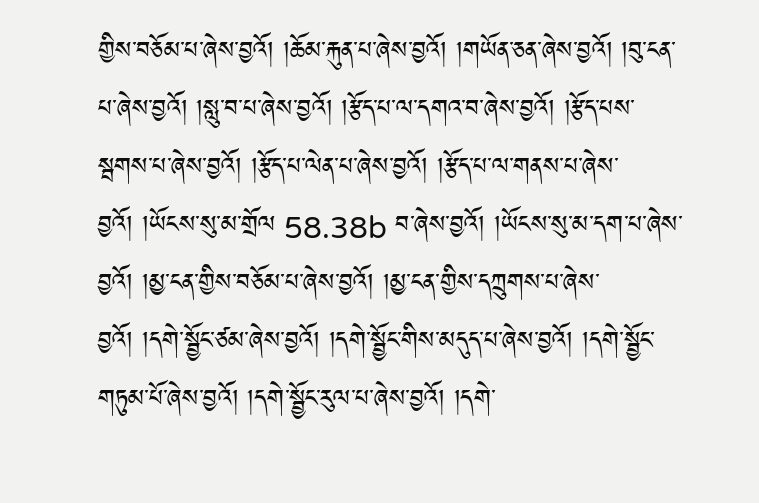གྱིས་བཅོམ་པ་ཞེས་བྱའོ། །ཆོམ་རྐུན་པ་ཞེས་བྱའོ། །གཡོན་ཅན་ཞེས་བྱའོ། །བུ་ངན་པ་ཞེས་བྱའོ། །སླུ་བ་པ་ཞེས་བྱའོ། །རྩོད་པ་ལ་དགའ་བ་ཞེས་བྱའོ། །རྩོད་པས་སྦགས་པ་ཞེས་བྱའོ། །རྩོད་པ་ལེན་པ་ཞེས་བྱའོ། །རྩོད་པ་ལ་གནས་པ་ཞེས་བྱའོ། །ཡོངས་སུ་མ་གྲོལ 58.38b བ་ཞེས་བྱའོ། །ཡོངས་སུ་མ་དག་པ་ཞེས་བྱའོ། །མྱ་ངན་གྱིས་བཅོམ་པ་ཞེས་བྱའོ། །མྱ་ངན་གྱིས་དཀྲུགས་པ་ཞེས་བྱའོ། །དགེ་སྦྱོང་ཙམ་ཞེས་བྱའོ། །དགེ་སྦྱོང་གིས་མདུད་པ་ཞེས་བྱའོ། །དགེ་སྦྱོང་གཏུམ་པོ་ཞེས་བྱའོ། །དགེ་སྦྱོང་རུལ་པ་ཞེས་བྱའོ། །དགེ་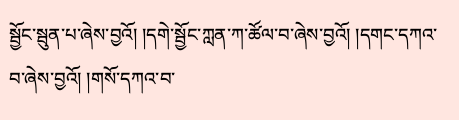སྦྱོང་སྦུན་པ་ཞེས་བྱའོ། །དགེ་སྦྱོང་ཀླན་ཀ་ཚོལ་བ་ཞེས་བྱའོ། །དགང་དཀའ་བ་ཞེས་བྱའོ། །གསོ་དཀའ་བ་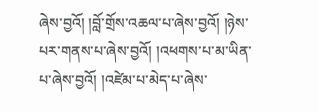ཞེས་བྱའོ། །བློ་གྲོས་འཆལ་པ་ཞེས་བྱའོ། །ཉེས་པར་གནས་པ་ཞེས་བྱའོ། །འཕགས་པ་མ་ཡིན་པ་ཞེས་བྱའོ། །འཛེམ་པ་མེད་པ་ཞེས་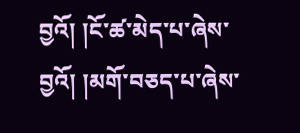བྱའོ། །ངོ་ཚ་མེད་པ་ཞེས་བྱའོ། །མགོ་བཅད་པ་ཞེས་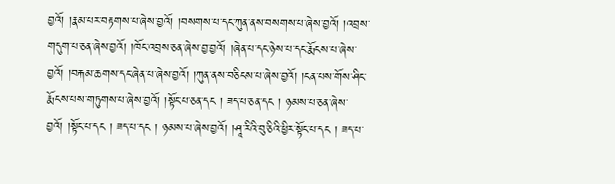བྱའོ། །རྣམ་པར་བརྟགས་པ་ཞེས་བྱའོ། །བསགས་པ་དང་ཀུན་ནས་བསགས་པ་ཞེས་བྱའོ། །འབྲས་གདུག་པ་ཅན་ཞེས་བྱའོ། །ཁོང་འབྲས་ཅན་ཞེས་བྱ་བྱའོ། །ཞེན་པ་དང་ཉེས་པ་དང་རྨོངས་པ་ཞེས་བྱའོ། །བརྐམ་ཆགས་དང་ཞེན་པ་ཞེས་བྱའོ། །ཀུན་ནས་བཅིངས་པ་ཞེས་བྱའོ། །ངན་པས་གོས་ཤིང་རྨོངས་པས་གཏུགས་པ་ཞེས་བྱའོ། །སྟོང་པ་ཅན་དང ། ཟད་པ་ཅན་དང ། ཉམས་པ་ཅན་ཞེས་བྱའོ། །སྟོང་པ་དང ། ཟད་པ་དང ། ཉམས་པ་ཞེས་བྱའོ། །ཤཱ་རིའི་བུ་ཅིའི་ཕྱིར་སྟོང་པ་དང ། ཟད་པ་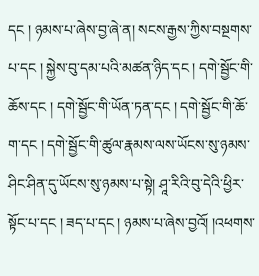དང ། ཉམས་པ་ཞེས་བྱ་ཞེ་ན། སངས་རྒྱས་ཀྱིས་བསྔགས་པ་དང ། སྐྱེས་བུ་དམ་པའི་མཚན་ཉིད་དང ། དགེ་སྦྱོང་གི་ཆོས་དང ། དགེ་སྦྱོང་གི་ཡོན་ཏན་དང ། དགེ་སྦྱོང་གི་ཆོ་ག་དང ། དགེ་སྦྱོང་གི་ཚུལ་རྣམས་ལས་ཡོངས་སུ་ཉམས་ཤིང་ཤིན་དུ་ཡོངས་སུ་ཉམས་པ་སྟེ། ཤཱ་རིའི་བུ་དེའི་ཕྱིར་སྟོང་པ་དང ། ཟད་པ་དང ། ཉམས་པ་ཞེས་བྱའོ། །འཕགས་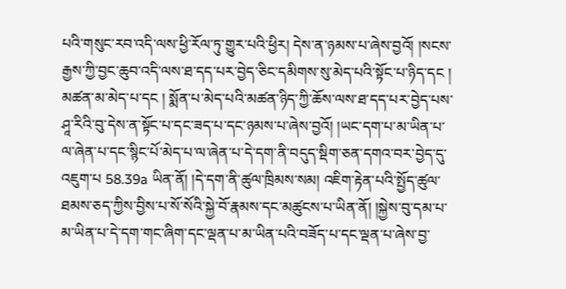པའི་གསུང་རབ་འདི་ལས་ཕྱི་རོལ་ཏུ་གྱུར་པའི་ཕྱིར། དེས་ན་ཉམས་པ་ཞེས་བྱའོ། །སངས་རྒྱས་ཀྱི་བྱང་ཆུབ་འདི་ལས་ཐ་དད་པར་བྱེད་ཅིང་དམིགས་སུ་མེད་པའི་སྟོང་པ་ཉིད་དང ། མཚན་མ་མེད་པ་དང ། སྨོན་པ་མེད་པའི་མཚན་ཉིད་ཀྱི་ཆོས་ལས་ཐ་དད་པར་བྱེད་པས་ཤཱ་རིའི་བུ་དེས་ན་སྟོང་པ་དང་ཟད་པ་དང་ཉམས་པ་ཞེས་བྱའོ། །ཡང་དག་པ་མ་ཡིན་པ་ལ་ཞེན་པ་དང་སྙིང་པོ་མེད་པ་ལ་ཞེན་པ་དེ་དག་ནི་བདུད་སྡིག་ཅན་དགའ་བར་བྱེད་དུ་འཇུག་པ 58.39a ཡིན་ནོ། །དེ་དག་ནི་ཚུལ་ཁྲིམས་སམ། འཇིག་རྟེན་པའི་སྤྱོད་ཚུལ་ཐམས་ཅད་ཀྱིས་བྱིས་པ་སོ་སོའི་སྐྱེ་བོ་རྣམས་དང་མཚུངས་པ་ཡིན་ནོ། །སྐྱེས་བུ་དམ་པ་མ་ཡིན་པ་དེ་དག་གང་ཞིག་དང་ལྡན་པ་མ་ཡིན་པའི་བཟོད་པ་དང་ལྡན་པ་ཞེས་བྱ་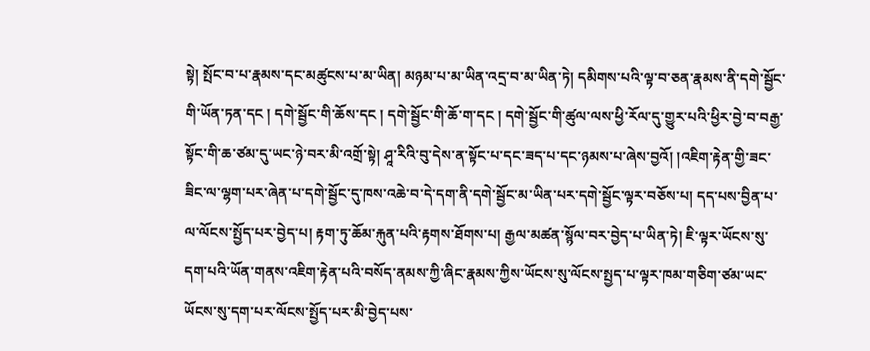སྟེ། སྤོང་བ་པ་རྣམས་དང་མཚུངས་པ་མ་ཡིན། མཉམ་པ་མ་ཡིན་འདྲ་བ་མ་ཡིན་ཏེ། དམིགས་པའི་ལྟ་བ་ཅན་རྣམས་ནི་དགེ་སྦྱོང་གི་ཡོན་ཏན་དང ། དགེ་སྦྱོང་གི་ཆོས་དང ། དགེ་སྦྱོང་གི་ཆོ་ག་དང ། དགེ་སྦྱོང་གི་ཚུལ་ལས་ཕྱི་རོལ་དུ་གྱུར་པའི་ཕྱིར་བྱེ་བ་བརྒྱ་སྟོང་གི་ཆ་ཙམ་དུ་ཡང་ཉེ་བར་མི་འགྲོ་སྟེ། ཤཱ་རིའི་བུ་དེས་ན་སྟོང་པ་དང་ཟད་པ་དང་ཉམས་པ་ཞེས་བྱའོ། །འཇིག་རྟེན་གྱི་ཟང་ཟིང་ལ་ལྷག་པར་ཞེན་པ་དགེ་སྦྱོང་དུ་ཁས་འཆེ་བ་དེ་དག་ནི་དགེ་སྦྱོང་མ་ཡིན་པར་དགེ་སྦྱོང་ལྟར་བཅོས་པ། དད་པས་བྱིན་པ་ལ་ལོངས་སྤྱོད་པར་བྱེད་པ། རྟག་ཏུ་ཆོམ་རྐུན་པའི་རྟགས་ཐོགས་པ། རྒྱལ་མཚན་སྙོལ་བར་བྱེད་པ་ཡིན་ཏེ། ཇི་ལྟར་ཡོངས་སུ་དག་པའི་ཡོན་གནས་འཇིག་རྟེན་པའི་བསོད་ནམས་ཀྱི་ཞིང་རྣམས་ཀྱིས་ཡོངས་སུ་ལོངས་སྤྱད་པ་ལྟར་ཁམ་གཅིག་ཙམ་ཡང་ཡོངས་སུ་དག་པར་ལོངས་སྤྱོད་པར་མི་བྱེད་པས་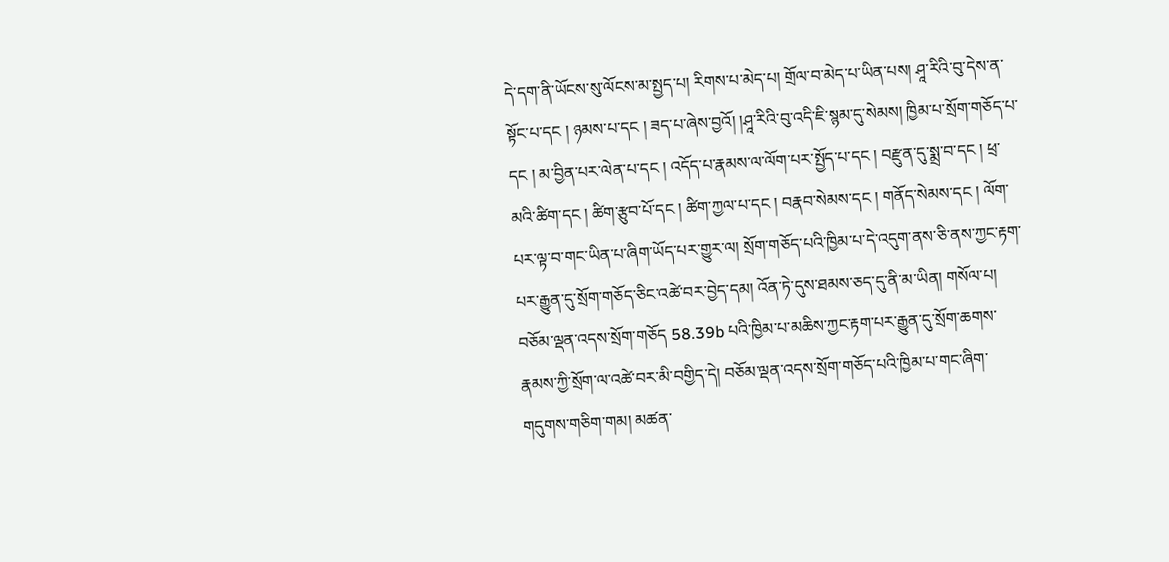དེ་དག་ནི་ཡོངས་སུ་ལོངས་མ་སྤྱད་པ། རིགས་པ་མེད་པ། གྲོལ་བ་མེད་པ་ཡིན་པས། ཤཱ་རིའི་བུ་དེས་ན་སྟོང་པ་དང ། ཉམས་པ་དང ། ཟད་པ་ཞེས་བྱའོ། །ཤཱ་རིའི་བུ་འདི་ཇི་སྙམ་དུ་སེམས། ཁྱིམ་པ་སྲོག་གཅོད་པ་དང ། མ་བྱིན་པར་ལེན་པ་དང ། འདོད་པ་རྣམས་ལ་ལོག་པར་སྤྱོད་པ་དང ། བརྫུན་དུ་སྨྲ་བ་དང ། ཕྲ་མའི་ཚིག་དང ། ཚིག་རྩུབ་པོ་དང ། ཚིག་ཀྱལ་པ་དང ། བརྣབ་སེམས་དང ། གནོད་སེམས་དང ། ལོག་པར་ལྟ་བ་གང་ཡིན་པ་ཞིག་ཡོད་པར་གྱུར་ལ། སྲོག་གཅོད་པའི་ཁྱིམ་པ་དེ་འདུག་ནས་ཅི་ནས་ཀྱང་རྟག་པར་རྒྱུན་དུ་སྲོག་གཅོད་ཅིང་འཚེ་བར་བྱེད་དམ། འོན་ཏེ་དུས་ཐམས་ཅད་དུ་ནི་མ་ཡིན། གསོལ་པ། བཅོམ་ལྡན་འདས་སྲོག་གཅོད 58.39b པའི་ཁྱིམ་པ་མཆིས་ཀྱང་རྟག་པར་རྒྱུན་དུ་སྲོག་ཆགས་རྣམས་ཀྱི་སྲོག་ལ་འཚེ་བར་མི་བགྱིད་དེ། བཅོམ་ལྡན་འདས་སྲོག་གཅོད་པའི་ཁྱིམ་པ་གང་ཞིག་གདུགས་གཅིག་གམ། མཚན་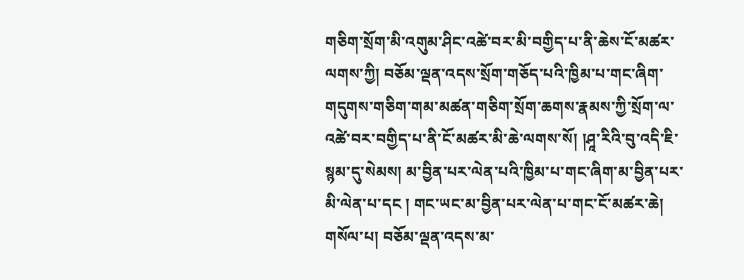གཅིག་སྲོག་མི་འགུམ་ཤིང་འཚེ་བར་མི་བགྱིད་པ་ནི་ཆེས་ངོ་མཚར་ལགས་ཀྱི། བཅོམ་ལྡན་འདས་སྲོག་གཅོད་པའི་ཁྱིམ་པ་གང་ཞིག་གདུགས་གཅིག་གམ་མཚན་གཅིག་སྲོག་ཆགས་རྣམས་ཀྱི་སྲོག་ལ་འཚེ་བར་བགྱིད་པ་ནི་ངོ་མཚར་མི་ཆེ་ལགས་སོ། །ཤཱ་རིའི་བུ་འདི་ཇི་སྙམ་དུ་སེམས། མ་བྱིན་པར་ལེན་པའི་ཁྱིམ་པ་གང་ཞིག་མ་བྱིན་པར་མི་ལེན་པ་དང ། གང་ཡང་མ་བྱིན་པར་ལེན་པ་གང་ངོ་མཚར་ཆེ། གསོལ་པ། བཅོམ་ལྡན་འདས་མ་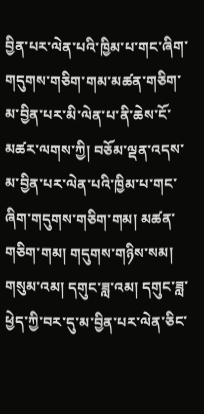བྱིན་པར་ལེན་པའི་ཁྱིམ་པ་གང་ཞིག་གདུགས་གཅིག་གམ་མཚན་གཅིག་མ་བྱིན་པར་མི་ལེན་པ་ནི་ཆེས་ངོ་མཚར་ལགས་ཀྱི། བཅོམ་ལྡན་འདས་མ་བྱིན་པར་ལེན་པའི་ཁྱིམ་པ་གང་ཞིག་གདུགས་གཅིག་གམ། མཚན་གཅིག་གམ། གདུགས་གཉིས་སམ། གསུམ་འམ། དགུང་ཟླ་འམ། དགུང་ཟླ་ཕྱེད་ཀྱི་བར་དུ་མ་བྱིན་པར་ལེན་ཅིང་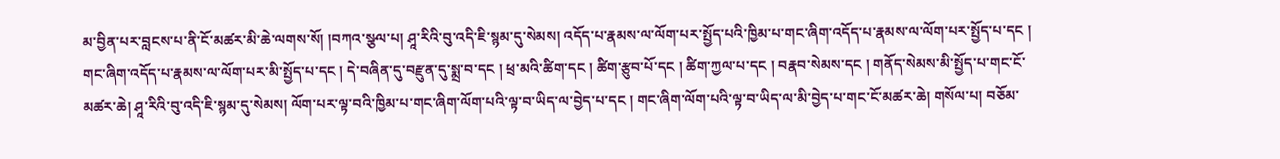མ་བྱིན་པར་བླངས་པ་ནི་ངོ་མཚར་མི་ཆེ་ལགས་སོ། །བཀའ་སྩལ་པ། ཤཱ་རིའི་བུ་འདི་ཇི་སྙམ་དུ་སེམས། འདོད་པ་རྣམས་ལ་ལོག་པར་སྤྱོད་པའི་ཁྱིམ་པ་གང་ཞིག་འདོད་པ་རྣམས་ལ་ལོག་པར་སྤྱོད་པ་དང ། གང་ཞིག་འདོད་པ་རྣམས་ལ་ལོག་པར་མི་སྤྱོད་པ་དང ། དེ་བཞིན་དུ་བརྫུན་དུ་སྨྲ་བ་དང ། ཕྲ་མའི་ཚིག་དང ། ཚིག་རྩུབ་པོ་དང ། ཚིག་ཀྱལ་པ་དང ། བརྣབ་སེམས་དང ། གནོད་སེམས་མི་སྤྱོད་པ་གང་ངོ་མཚར་ཆེ། ཤཱ་རིའི་བུ་འདི་ཇི་སྙམ་དུ་སེམས། ལོག་པར་ལྟ་བའི་ཁྱིམ་པ་གང་ཞིག་ལོག་པའི་ལྟ་བ་ཡིད་ལ་བྱེད་པ་དང ། གང་ཞིག་ལོག་པའི་ལྟ་བ་ཡིད་ལ་མི་བྱེད་པ་གང་ངོ་མཚར་ཆེ། གསོལ་པ། བཅོམ་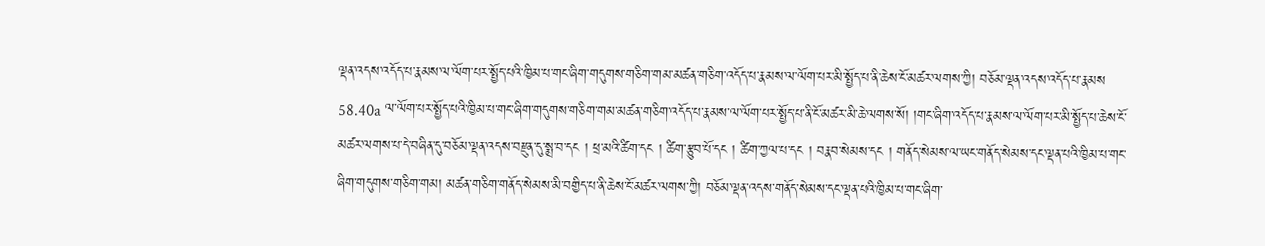ལྡན་འདས་འདོད་པ་རྣམས་ལ་ལོག་པར་སྤྱོད་པའི་ཁྱིམ་པ་གང་ཞིག་གདུགས་གཅིག་གམ་མཚན་གཅིག་འདོད་པ་རྣམས་ལ་ལོག་པར་མི་སྤྱོད་པ་ནི་ཆེས་ངོ་མཚར་ལགས་ཀྱི། བཅོམ་ལྡན་འདས་འདོད་པ་རྣམས 58.40a ལ་ལོག་པར་སྤྱོད་པའི་ཁྱིམ་པ་གང་ཞིག་གདུགས་གཅིག་གམ་མཚན་གཅིག་འདོད་པ་རྣམས་ལ་ལོག་པར་སྤྱོད་པ་ནི་ངོ་མཚར་མི་ཆེ་ལགས་སོ། །གང་ཞིག་འདོད་པ་རྣམས་ལ་ལོག་པར་མི་སྤྱོད་པ་ཆེས་ངོ་མཚར་ལགས་པ་དེ་བཞིན་དུ་བཅོམ་ལྡན་འདས་བརྫུན་དུ་སྨྲ་བ་དང ། ཕྲ་མའི་ཚིག་དང ། ཚིག་རྩུབ་པོ་དང ། ཚིག་ཀྱལ་པ་དང ། བརྣབ་སེམས་དང ། གནོད་སེམས་ལ་ཡང་གནོད་སེམས་དང་ལྡན་པའི་ཁྱིམ་པ་གང་ཞིག་གདུགས་གཅིག་གམ། མཚན་གཅིག་གནོད་སེམས་མི་བགྱིད་པ་ནི་ཆེས་ངོ་མཚར་ལགས་ཀྱི། བཅོམ་ལྡན་འདས་གནོད་སེམས་དང་ལྡན་པའི་ཁྱིམ་པ་གང་ཞིག་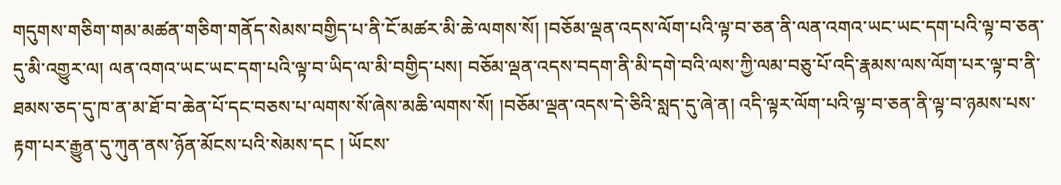གདུགས་གཅིག་གམ་མཚན་གཅིག་གནོད་སེམས་བགྱིད་པ་ནི་ངོ་མཚར་མི་ཆེ་ལགས་སོ། །བཅོམ་ལྡན་འདས་ལོག་པའི་ལྟ་བ་ཅན་ནི་ལན་འགའ་ཡང་ཡང་དག་པའི་ལྟ་བ་ཅན་དུ་མི་འགྱུར་ལ། ལན་འགའ་ཡང་ཡང་དག་པའི་ལྟ་བ་ཡིད་ལ་མི་བགྱིད་པས། བཅོམ་ལྡན་འདས་བདག་ནི་མི་དགེ་བའི་ལས་ཀྱི་ལམ་བཅུ་པོ་འདི་རྣམས་ལས་ལོག་པར་ལྟ་བ་ནི་ཐམས་ཅད་དུ་ཁ་ན་མ་ཐོ་བ་ཆེན་པོ་དང་བཅས་པ་ལགས་སོ་ཞེས་མཆི་ལགས་སོ། །བཅོམ་ལྡན་འདས་དེ་ཅིའི་སླད་དུ་ཞེ་ན། འདི་ལྟར་ལོག་པའི་ལྟ་བ་ཅན་ནི་ལྟ་བ་ཉམས་པས་རྟག་པར་རྒྱུན་དུ་ཀུན་ནས་ཉོན་མོངས་པའི་སེམས་དང ། ཡོངས་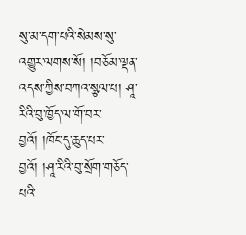སུ་མ་དག་པའི་སེམས་སུ་འགྱུར་ལགས་སོ། །བཅོམ་ལྡན་འདས་ཀྱིས་བཀའ་སྩལ་པ། ཤཱ་རིའི་བུ་ཁྱོད་ལ་གོ་བར་བྱའོ། །ཁོང་དུ་ཆུད་པར་བྱའོ། །ཤཱ་རིའི་བུ་སྲོག་གཅོད་པའི་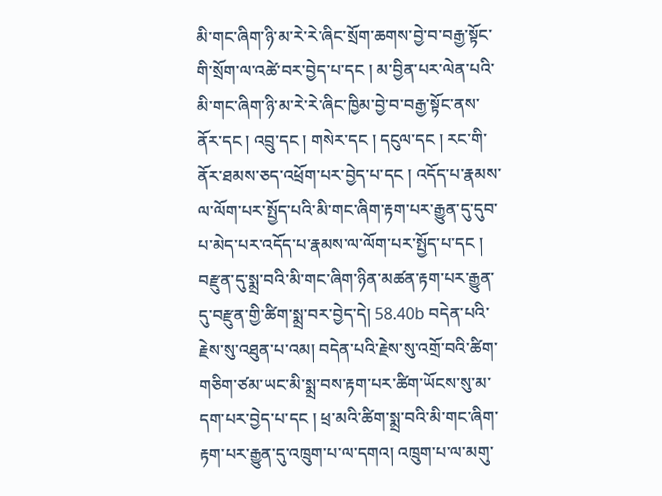མི་གང་ཞིག་ཉི་མ་རེ་རེ་ཞིང་སྲོག་ཆགས་བྱེ་བ་བརྒྱ་སྟོང་གི་སྲོག་ལ་འཚེ་བར་བྱེད་པ་དང ། མ་བྱིན་པར་ལེན་པའི་མི་གང་ཞིག་ཉི་མ་རེ་རེ་ཞིང་ཁྱིམ་བྱེ་བ་བརྒྱ་སྟོང་ནས་ནོར་དང ། འབྲུ་དང ། གསེར་དང ། དངུལ་དང ། རང་གི་ནོར་ཐམས་ཅད་འཕྲོག་པར་བྱེད་པ་དང ། འདོད་པ་རྣམས་ལ་ལོག་པར་སྤྱོད་པའི་མི་གང་ཞིག་རྟག་པར་རྒྱུན་དུ་དུབ་པ་མེད་པར་འདོད་པ་རྣམས་ལ་ལོག་པར་སྤྱོད་པ་དང ། བརྫུན་དུ་སྨྲ་བའི་མི་གང་ཞིག་ཉིན་མཚན་རྟག་པར་རྒྱུན་དུ་བརྫུན་གྱི་ཚིག་སྨྲ་བར་བྱེད་དེ། 58.40b བདེན་པའི་རྗེས་སུ་འཐུན་པ་འམ། བདེན་པའི་རྗེས་སུ་འགྲོ་བའི་ཚིག་གཅིག་ཙམ་ཡང་མི་སྨྲ་བས་རྟག་པར་ཚིག་ཡོངས་སུ་མ་དག་པར་བྱེད་པ་དང ། ཕྲ་མའི་ཚིག་སྨྲ་བའི་མི་གང་ཞིག་རྟག་པར་རྒྱུན་དུ་འཁྲུག་པ་ལ་དགའ། འཁྲུག་པ་ལ་མགུ་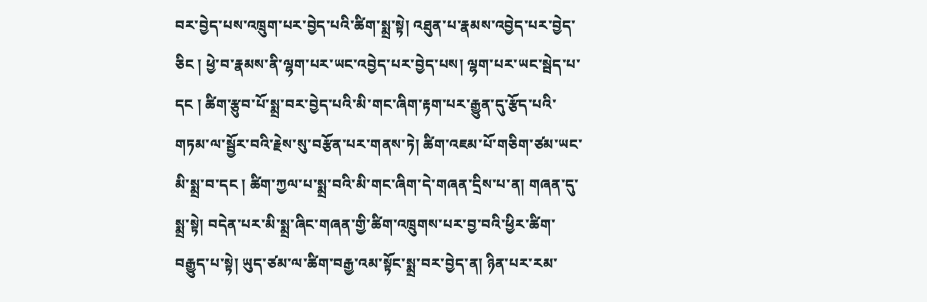བར་བྱེད་པས་འཁྲུག་པར་བྱེད་པའི་ཚིག་སྨྲ་སྟེ། འཐུན་པ་རྣམས་འབྱེད་པར་བྱེད་ཅིང ། ཕྱེ་བ་རྣམས་ནི་ལྷག་པར་ཡང་འབྱེད་པར་བྱེད་པས། ལྷག་པར་ཡང་སྦེད་པ་དང ། ཚིག་རྩུབ་པོ་སྨྲ་བར་བྱེད་པའི་མི་གང་ཞིག་རྟག་པར་རྒྱུན་དུ་རྩོད་པའི་གཏམ་ལ་སྦྱོར་བའི་རྗེས་སུ་བརྩོན་པར་གནས་ཏེ། ཚིག་འཇམ་པོ་གཅིག་ཙམ་ཡང་མི་སྨྲ་བ་དང ། ཚིག་ཀྱལ་པ་སྨྲ་བའི་མི་གང་ཞིག་དེ་གཞན་དྲིས་པ་ན། གཞན་དུ་སྨྲ་སྟེ། བདེན་པར་མི་སྨྲ་ཞིང་གཞན་གྱི་ཚིག་འཁྲུགས་པར་བྱ་བའི་ཕྱིར་ཚིག་བརྒྱུད་པ་སྟེ། ཡུད་ཙམ་ལ་ཚིག་བརྒྱ་འམ་སྟོང་སྨྲ་བར་བྱེད་ན། ཉིན་པར་རམ་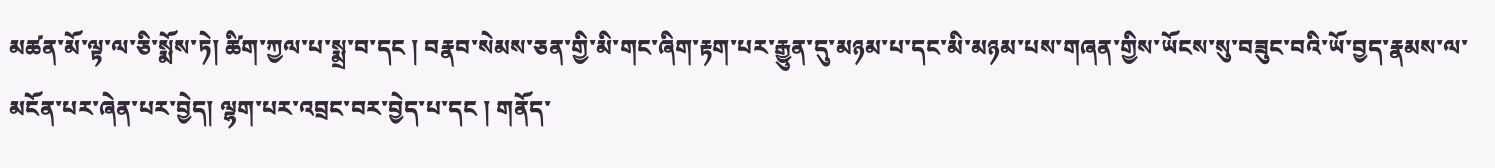མཚན་མོ་ལྟ་ལ་ཅི་སྨོས་ཏེ། ཚིག་ཀྱལ་པ་སྨྲ་བ་དང ། བརྣབ་སེམས་ཅན་གྱི་མི་གང་ཞིག་རྟག་པར་རྒྱུན་དུ་མཉམ་པ་དང་མི་མཉམ་པས་གཞན་གྱིས་ཡོངས་སུ་བཟུང་བའི་ཡོ་བྱད་རྣམས་ལ་མངོན་པར་ཞེན་པར་བྱེད། ལྷག་པར་འབྲང་བར་བྱེད་པ་དང ། གནོད་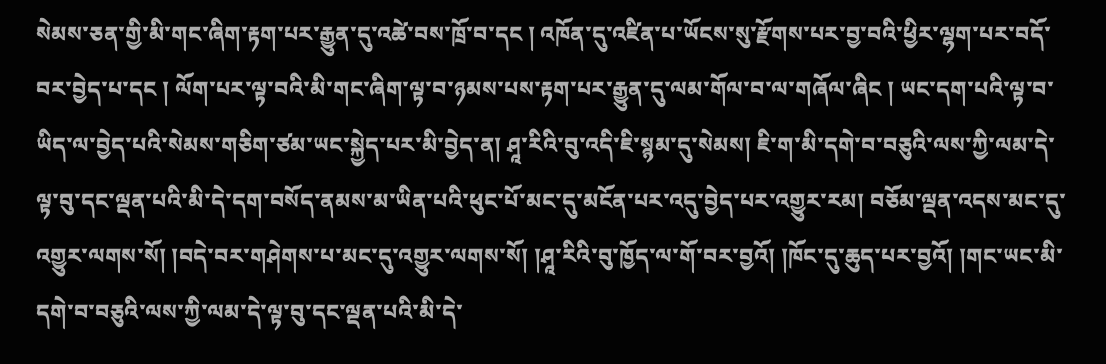སེམས་ཅན་གྱི་མི་གང་ཞིག་རྟག་པར་རྒྱུན་དུ་འཚེ་བས་ཁྲོ་བ་དང ། འཁོན་དུ་འཛིན་པ་ཡོངས་སུ་རྫོགས་པར་བྱ་བའི་ཕྱིར་ལྷག་པར་བདོ་བར་བྱེད་པ་དང ། ལོག་པར་ལྟ་བའི་མི་གང་ཞིག་ལྟ་བ་ཉམས་པས་རྟག་པར་རྒྱུན་དུ་ལམ་གོལ་བ་ལ་གཞོལ་ཞིང ། ཡང་དག་པའི་ལྟ་བ་ཡིད་ལ་བྱེད་པའི་སེམས་གཅིག་ཙམ་ཡང་སྐྱེད་པར་མི་བྱེད་ན། ཤཱ་རིའི་བུ་འདི་ཇི་སྙམ་དུ་སེམས། ཇི་ག་མི་དགེ་བ་བཅུའི་ལས་ཀྱི་ལམ་དེ་ལྟ་བུ་དང་ལྡན་པའི་མི་དེ་དག་བསོད་ནམས་མ་ཡིན་པའི་ཕུང་པོ་མང་དུ་མངོན་པར་འདུ་བྱེད་པར་འགྱུར་རམ། བཅོམ་ལྡན་འདས་མང་དུ་འགྱུར་ལགས་སོ། །བདེ་བར་གཤེགས་པ་མང་དུ་འགྱུར་ལགས་སོ། །ཤཱ་རིའི་བུ་ཁྱོད་ལ་གོ་བར་བྱའོ། །ཁོང་དུ་ཆུད་པར་བྱའོ། །གང་ཡང་མི་དགེ་བ་བཅུའི་ལས་ཀྱི་ལམ་དེ་ལྟ་བུ་དང་ལྡན་པའི་མི་དེ་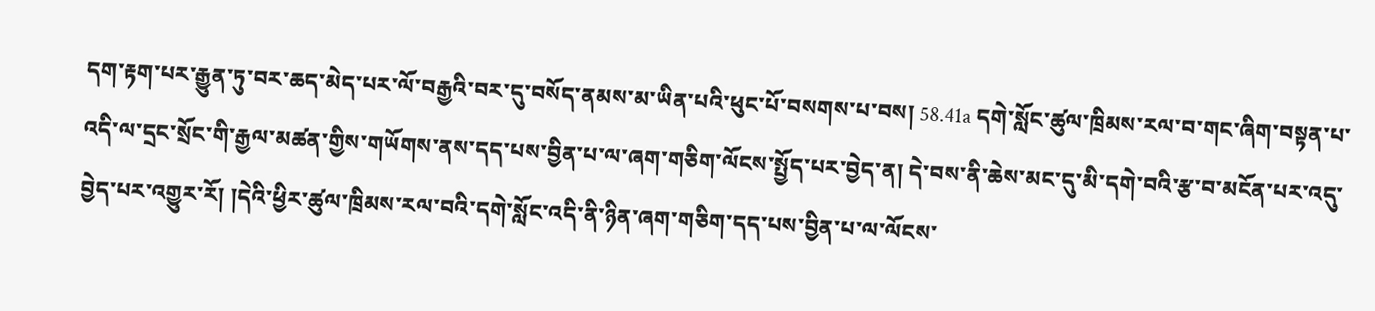དག་རྟག་པར་རྒྱུན་ཏུ་བར་ཆད་མེད་པར་ལོ་བརྒྱའི་བར་དུ་བསོད་ནམས་མ་ཡིན་པའི་ཕུང་པོ་བསགས་པ་བས། 58.41a དགེ་སློང་ཚུལ་ཁྲིམས་རལ་བ་གང་ཞིག་བསྟན་པ་འདི་ལ་དྲང་སྲོང་གི་རྒྱལ་མཚན་གྱིས་གཡོགས་ནས་དད་པས་བྱིན་པ་ལ་ཞག་གཅིག་ལོངས་སྤྱོད་པར་བྱེད་ན། དེ་བས་ནི་ཆེས་མང་དུ་མི་དགེ་བའི་རྩ་བ་མངོན་པར་འདུ་བྱེད་པར་འགྱུར་རོ། །དེའི་ཕྱིར་ཚུལ་ཁྲིམས་རལ་བའི་དགེ་སློང་འདི་ནི་ཉིན་ཞག་གཅིག་དད་པས་བྱིན་པ་ལ་ལོངས་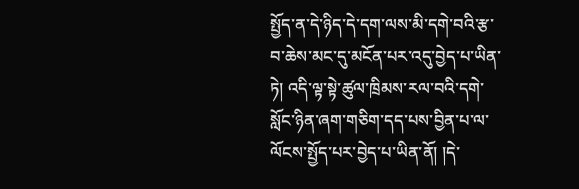སྤྱོད་ན་དེ་ཉིད་དེ་དག་ལས་མི་དགེ་བའི་རྩ་བ་ཆེས་མང་དུ་མངོན་པར་འདུ་བྱེད་པ་ཡིན་ཏེ། འདི་ལྟ་སྟེ་ཚུལ་ཁྲིམས་རལ་བའི་དགེ་སློང་ཉིན་ཞག་གཅིག་དད་པས་བྱིན་པ་ལ་ལོངས་སྤྱོད་པར་བྱེད་པ་ཡིན་ནོ། །དེ་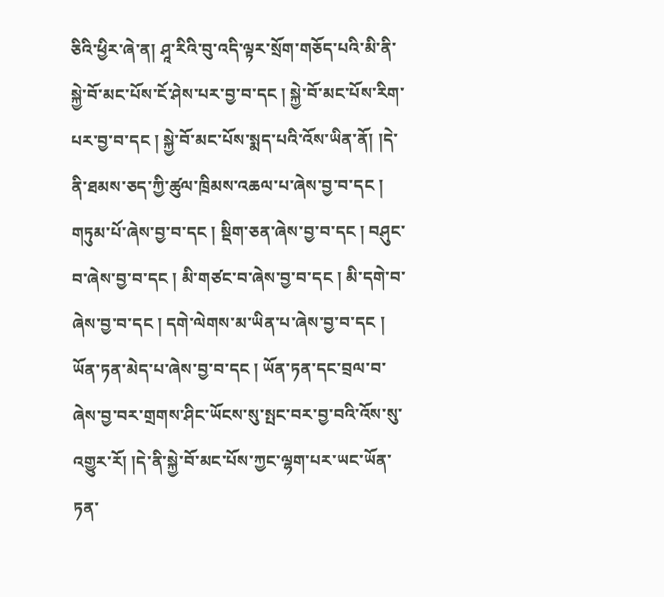ཅིའི་ཕྱིར་ཞེ་ན། ཤཱ་རིའི་བུ་འདི་ལྟར་སྲོག་གཅོད་པའི་མི་ནི་སྐྱེ་བོ་མང་པོས་ངོ་ཤེས་པར་བྱ་བ་དང ། སྐྱེ་བོ་མང་པོས་རིག་པར་བྱ་བ་དང ། སྐྱེ་བོ་མང་པོས་སྨད་པའི་འོས་ཡིན་ནོ། །དེ་ནི་ཐམས་ཅད་ཀྱི་ཚུལ་ཁྲིམས་འཆལ་པ་ཞེས་བྱ་བ་དང ། གཏུམ་པོ་ཞེས་བྱ་བ་དང ། སྡིག་ཅན་ཞེས་བྱ་བ་དང ། བཤུང་བ་ཞེས་བྱ་བ་དང ། མི་གཙང་བ་ཞེས་བྱ་བ་དང ། མི་དགེ་བ་ཞེས་བྱ་བ་དང ། དགེ་ལེགས་མ་ཡིན་པ་ཞེས་བྱ་བ་དང ། ཡོན་ཏན་མེད་པ་ཞེས་བྱ་བ་དང ། ཡོན་ཏན་དང་བྲལ་བ་ཞེས་བྱ་བར་གྲགས་ཤིང་ཡོངས་སུ་སྤང་བར་བྱ་བའི་འོས་སུ་འགྱུར་རོ། །དེ་ནི་སྐྱེ་བོ་མང་པོས་ཀྱང་ལྷག་པར་ཡང་ཡོན་ཏན་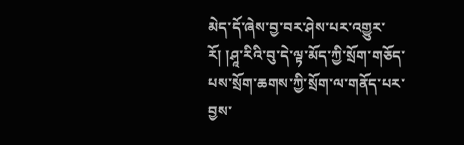མེད་དོ་ཞེས་བྱ་བར་ཤེས་པར་འགྱུར་རོ། །ཤཱ་རིའི་བུ་དེ་ལྟ་མོད་ཀྱི་སྲོག་གཅོད་པས་སྲོག་ཆགས་ཀྱི་སྲོག་ལ་གནོད་པར་བྱས་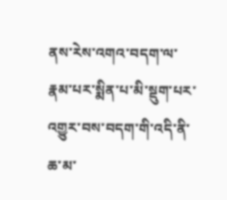ནས་རེས་འགའ་བདག་ལ་རྣམ་པར་སྨིན་པ་མི་སྡུག་པར་འགྱུར་བས་བདག་གི་འདི་ནི་ཆ་མ་